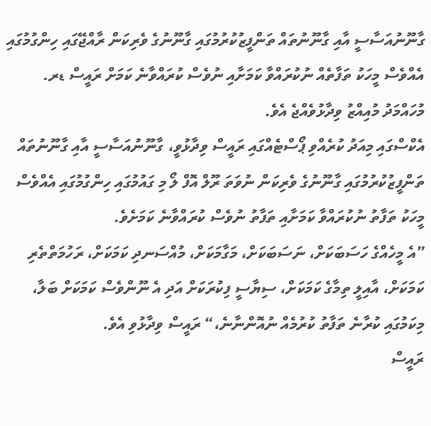ގާނޫނުއަސާސީ އާއި ގާނޫނުތައް ތަންފީޒުކުރުމުގައި ގާނޫނުގެ ވެރިކަން ރާއްޖޭގައި ހިންގުމުގައި އެއްވެސް މީހަކު ތަފާތެއް ނުކުރައްވާ ކަމަށާއި ނުވެސް ކުރައްވާނެ ކަމަށް ރައީސް ޑރ. މުހައްމަދު މުއިއްޒު ވިދާޅުވެއްޖެ އެވެ.
އެކްސްގައި މިއަދު ކުރެއްވި ޕޯސްޓެއްގައި ރައީސް ވިދާޅުވީ، ގާނޫނުއަސާސީ އާއި ގާނޫނުތައް ތަންފީޒުކުރުމުގައި ގާނޫނުގެ ވެރިކަން ނުވަތަ ރޫލް އޮފް ލޯ މި ގައުމުގައި ހިންގުމުގައި އެއްވެސް މީހަކު ތަފާތު ނުކުރައްވާ ކަމަށާއި ތަފާތު ނުވެސް ކުރައްވާނެ ކަމަށެވެ.
”އެ މީހެއްގެ ހަސަބަކަށް، ނަސަބަކަށް، މަގާމަކަށް، މުއްސަނދި ކަމަކަށް، ރަހުމަތްތެރި ކަމަކަށް، އާއިލީ ތިމާގެ ކަމަކަށް، ސިޔާސީ ފިކުރަކަށް އަދި އެ ނޫންވެސް ކަމަކަށް ބަލާ، މިކަމުގައި ކުރާނެ ތަފާތު ކުރުމެއް ނުއޮންނާނެ،“ ރައީސް ވިދާޅުވި އެވެ.
ރައީސް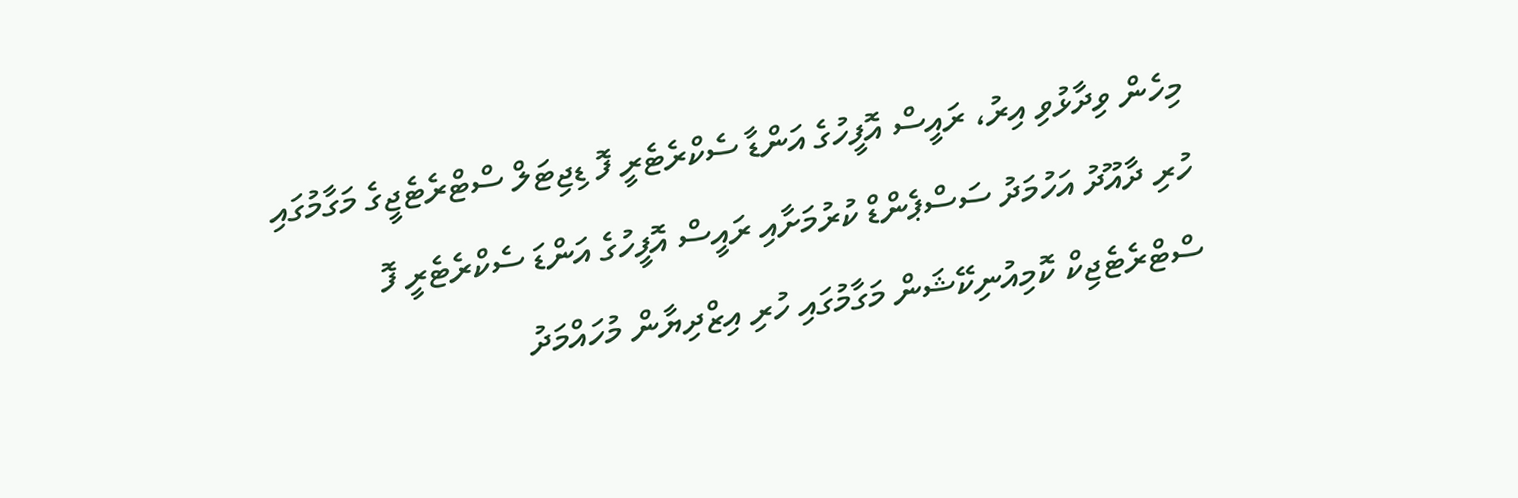މިހެން ވިދާޅުވި އިރު، ރައީސް އޮފީހުގެ އަންޑާ ސެކްރެޓެރީ ފޮ ޑިޖިޓަލް ސްޓްރެޓެޖީގެ މަގާމުގައި ހުރި ދާއޫދު އަހުމަދު ސަސްޕެންޑް ކުރުމަށާއި ރައީސް އޮފީހުގެ އަންޑަ ސެކްރެޓެރީ ފޮ ސްޓްރެޓެޖިކް ކޮމިއުނިކޭޝަން މަގާމުގައި ހުރި އިޒްދިޔާން މުހައްމަދު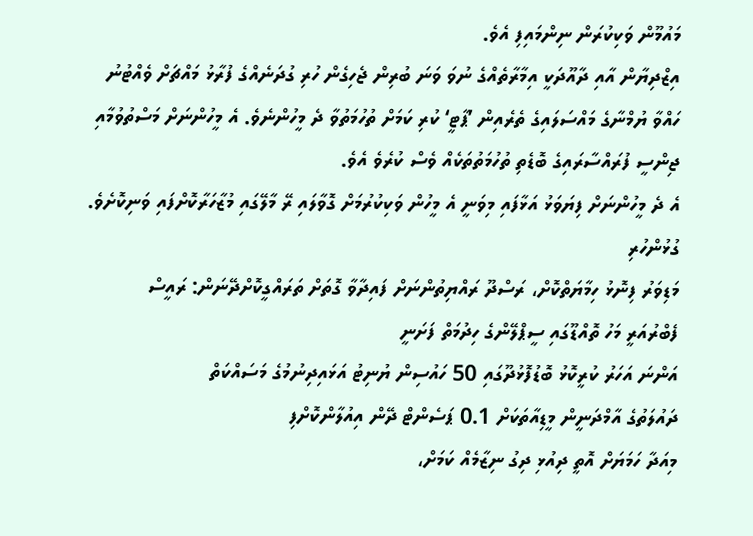މައުމޫން ވަކިކުރަން ނިންމައިފި އެވެ.
އިޒްދިޔާން އާއި ދާއޫދަކީ އިމާރާތެއްގެ ނުވަ ވަނަ ބުރިން ޖެހިގެން ހުރި ގުދަނެއްގެ ފުރާޅު މައްޗަށް ވެއްޓުނު ހައްވާ ޔުމްނާގެ މައްސަލައިގެ ތެރެއިން ’ޕާޓީ‘ ކުރި ކަމަށް ތުހުމަތުވާ ދެ މީހުންނެވެ. އެ މީހުންނަށް މަސްތުވުމާއި ޖިންސީ ފުރައްސާރައިގެ ބޮޑެތި ތުހުމަތުތަކެއް ވެސް ކުރެވެ އެވެ.
އެ ދެ މީހުންނަށް ފިޔަވަޅު އަޅާފައި މިވަނީ އެ މީހުން ވަކިކުރުމަށް ގޮވާލައި ރޭ މާލޭގައި މުޒާހަރާކޮށްފައި ވަނިކޮށެވެ.
ގުޅުންހުރި
މަޑިވަރު ފިނޮޅު ހިމާޔަތްކޮށް، ރަސްދޫ ރައްޔިތުންނަށް ފައިދާވާ ގޮތަށް ތަރައްގީކޮށްދޭނަން: ރައީސް
ފެބްރުއަރީ މަހު ތޮއްޑޫގައި ސީޕްލޭންގެ ހިދުމަތް ފަށަނީ
އަންނަ އަހަރު ކުރީކޮޅު ބޮޑުފޮޅުދޫގައި 50 ހައުސިން ޔުނިޓު އަޅައިދިނުމުގެ މަސައްކަތް
ދައުލަތުގެ އާމްދަނީން މީޑިއާތަކަށް 0.1 ޕަސެންޓް ދޭން އިއުލާންކޮށްފި
މިއަދާ ހަމަޔަށް އޮތީ ދިއުޅި ދިގު ނިޒާމެއް ކަމަށް،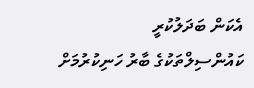އެކަން ބަދަލުކުރީ
ކައުންސިލްތަކުގެ ބާރު ހަނިކުރުމަށް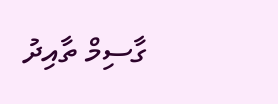ގާސިމް ތާއިދު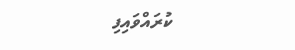ކުރައްވައިފި